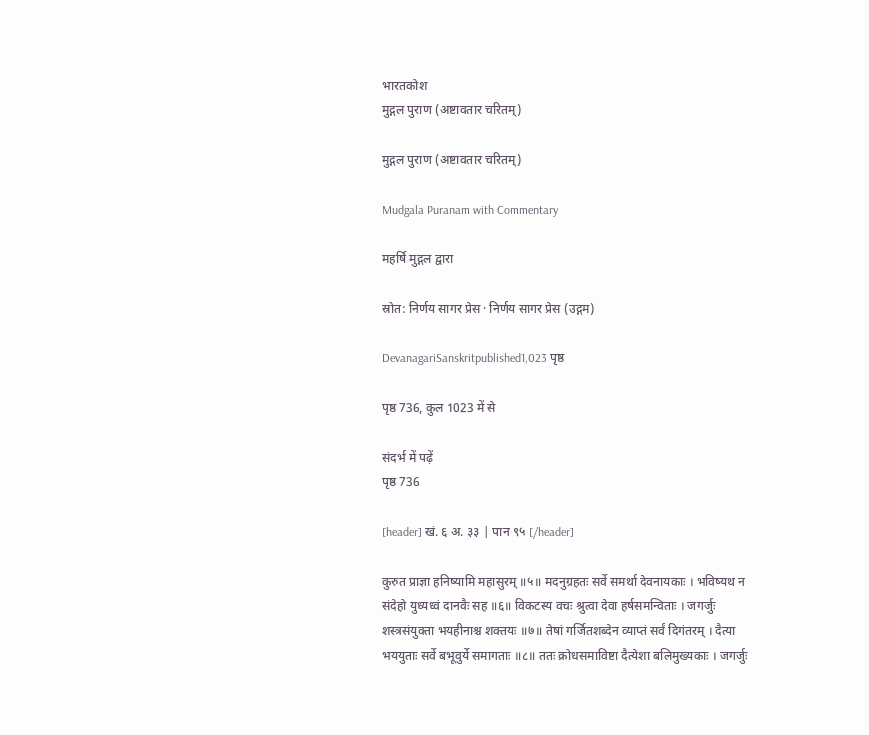भारतकोश
मुद्गल पुराण (अष्टावतार चरितम्)

मुद्गल पुराण (अष्टावतार चरितम्)

Mudgala Puranam with Commentary

महर्षि मुद्गल द्वारा

स्रोत: निर्णय सागर प्रेस · निर्णय सागर प्रेस (उद्गम)

DevanagariSanskritpublished1,023 पृष्ठ

पृष्ठ 736, कुल 1023 में से

संदर्भ में पढ़ें
पृष्ठ 736

[header] खं. ६ अ. ३३ | पान ९५ [/header]

कुरुत प्राज्ञा हनिष्यामि महासुरम् ॥५॥ मदनुग्रहतः सर्वे समर्था देवनायकाः । भविष्यथ न संदेहो युध्यध्वं दानवैः सह ॥६॥ विकटस्य वचः श्रुत्वा देवा हर्षसमन्विताः । जगर्जुः शस्त्रसंयुक्ता भयहीनाश्च शक्तयः ॥७॥ तेषां गर्जितशब्देन व्याप्तं सर्वं दिगंतरम् । दैत्या भययुताः सर्वे बभूवुर्ये समागताः ॥८॥ ततः क्रोधसमाविष्टा दैत्येशा बलिमुख्यकाः । जगर्जुः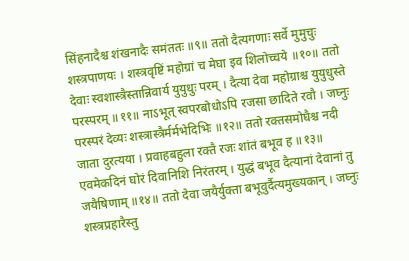सिंहनादैश्च शंखनादैः समंततः ॥९॥ ततो दैत्यगणाः सर्वे मुमुचुः शस्त्रपाणयः । शस्त्रवृष्टिं महोग्रां च मेघा इव शिलोच्चये ॥१०॥ ततो देवाः स्वशास्त्रैस्तान्निवार्य युयुधुः परम् । दैत्या देवा महोग्राश्च युयुधुस्ते परस्परम् ॥११॥ नाऽभूत् स्वपरबोधोऽपि रजसा छादिते रवौ । जघ्नुः परस्परं देव्यः शस्त्रास्त्रैर्मर्मभेदिभिः ॥१२॥ ततो रक्तसमोघैश्च नदी जाता दुरत्यया । प्रवाहबहुला रक्तै रजः शांतं बभूव ह ॥१३॥ एवमेकदिनं घोरं दिवानिशि निरंतरम् । युद्धं बभूव दैत्यानां देवानां तु जयैषिणाम् ॥१४॥ ततो देवा जयैर्युक्ता बभूवुर्दैत्यमुख्यकान् । जघ्नुः शस्त्रप्रहारैस्तु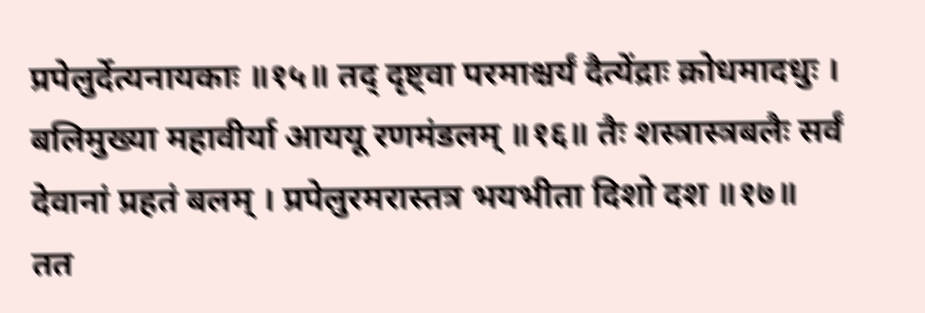प्रपेलुर्देत्यनायकाः ॥१५॥ तद् दृष्ट्वा परमाश्चर्यं दैत्येंद्राः क्रोधमादधुः । बलिमुख्या महावीर्या आययू रणमंडलम् ॥१६॥ तैः शस्त्रास्त्रबलैः सर्वं देवानां प्रहतं बलम् । प्रपेलुरमरास्तत्र भयभीता दिशो दश ॥१७॥ तत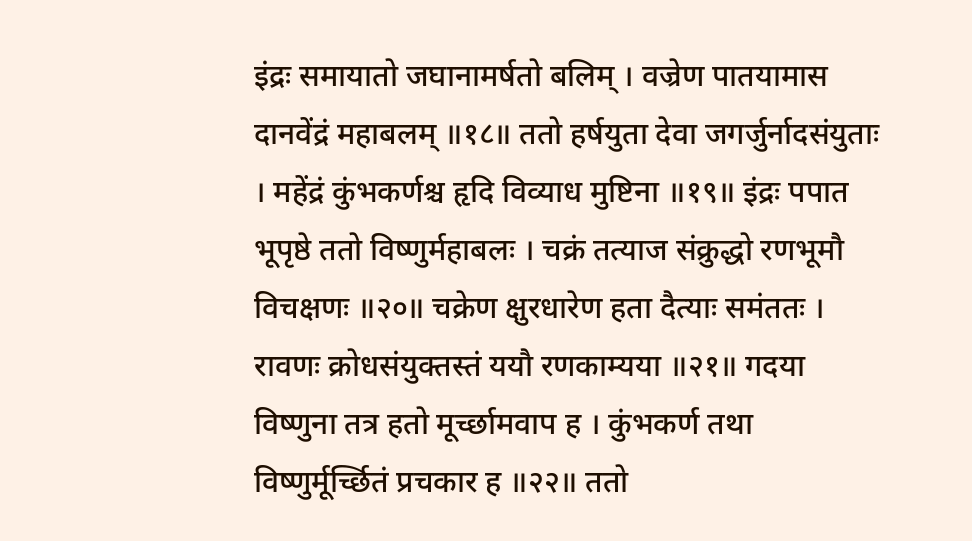इंद्रः समायातो जघानामर्षतो बलिम् । वज्रेण पातयामास दानवेंद्रं महाबलम् ॥१८॥ ततो हर्षयुता देवा जगर्जुर्नादसंयुताः । महेंद्रं कुंभकर्णश्च हृदि विव्याध मुष्टिना ॥१९॥ इंद्रः पपात भूपृष्ठे ततो विष्णुर्महाबलः । चक्रं तत्याज संक्रुद्धो रणभूमौ विचक्षणः ॥२०॥ चक्रेण क्षुरधारेण हता दैत्याः समंततः । रावणः क्रोधसंयुक्तस्तं ययौ रणकाम्यया ॥२१॥ गदया विष्णुना तत्र हतो मूर्च्छामवाप ह । कुंभकर्ण तथा विष्णुर्मूर्च्छितं प्रचकार ह ॥२२॥ ततो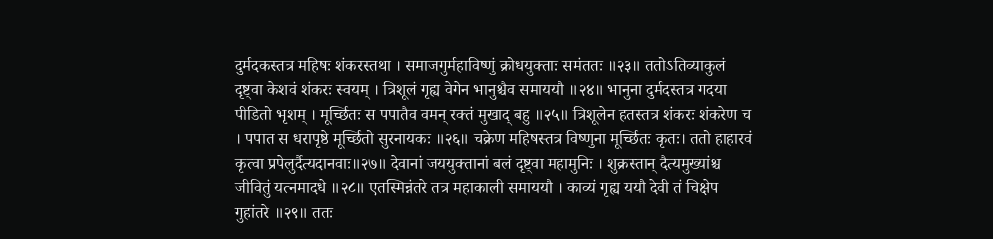दुर्मदकस्तत्र महिषः शंकरस्तथा । समाजगुर्महाविष्णुं क्रोधयुक्ताः समंततः ॥२३॥ ततोऽतिव्याकुलं दृष्ट्वा केशवं शंकरः स्वयम् । त्रिशूलं गृह्य वेगेन भानुश्चैव समाययौ ॥२४॥ भानुना दुर्मदस्तत्र गदया पीडितो भृशम् । मूर्च्छितः स पपातैव वमन् रक्तं मुखाद् बहु ॥२५॥ त्रिशूलेन हतस्तत्र शंकरः शंकरेण च । पपात स धरापृष्ठे मूर्च्छितो सुरनायकः ॥२६॥ चक्रेण महिषस्तत्र विष्णुना मूर्च्छितः कृतः। ततो हाहारवं कृत्वा प्रपेलुर्दैत्यदानवाः॥२७॥ देवानां जययुक्तानां बलं दृष्ट्वा महामुनिः । शुक्रस्तान् दैत्यमुख्यांश्च जीवितुं यत्नमादधे ॥२८॥ एतस्मिन्नंतरे तत्र महाकाली समाययौ । काव्यं गृह्य ययौ देवी तं चिक्षेप गुहांतरे ॥२९॥ ततः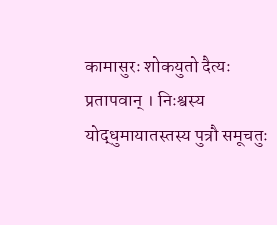कामासुरः शोकयुतो दैत्यः प्रतापवान् । निःश्वस्य योद्धुमायातस्तस्य पुत्रौ समूचतुः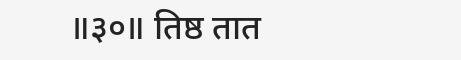॥३०॥ तिष्ठ तात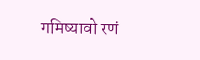गमिष्यावो रणं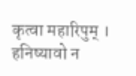कृत्वा महारिपुम् । हनिष्यावो न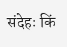संदेहः किं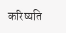करिष्यति